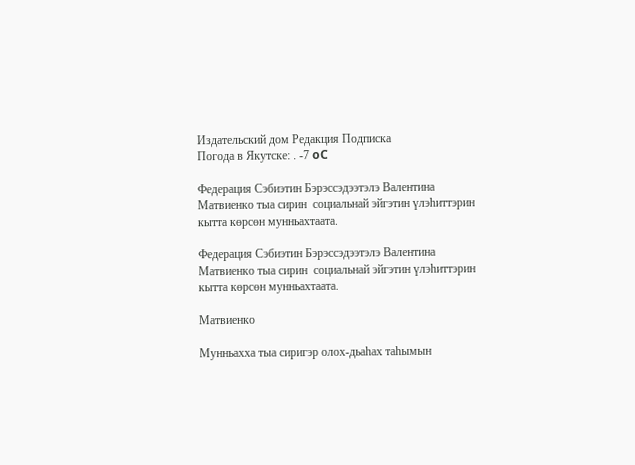Издательский дом Редакция Подписка
Погода в Якутске: . -7 oC

Федерация Сэбиэтин Бэрэссэдээтэлэ Валентина Матвиенко тыа сирин  социальнай эйгэтин үлэһиттэрин кытта көрсөн мунньахтаата.

Федерация Сэбиэтин Бэрэссэдээтэлэ Валентина Матвиенко тыа сирин  социальнай эйгэтин үлэһиттэрин кытта көрсөн мунньахтаата.

Матвиенко

Мунньахха тыа сиригэр олох-дьаһах таһымын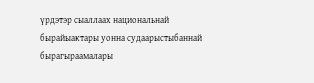үрдэтэр сыаллаах национальнай бырайыактары уонна судаарыстыбаннай бырагыраамалары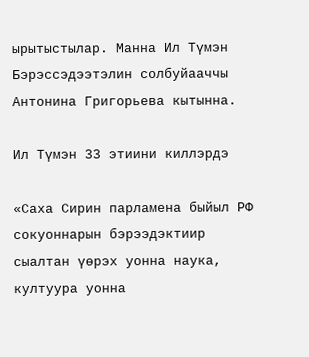ырытыстылар. Манна Ил Түмэн Бэрэссэдээтэлин солбуйааччы Антонина Григорьева кытынна.

Ил Түмэн 33 этиини киллэрдэ

«Саха Сирин парламена быйыл РФ сокуоннарын бэрээдэктиир сыалтан үөрэх уонна наука, култуура уонна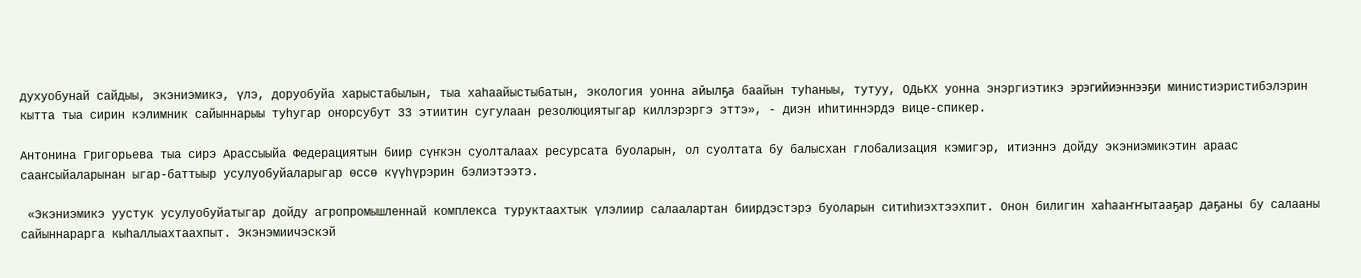духуобунай сайдыы, экэниэмикэ, үлэ, доруобуйа харыстабылын, тыа хаһаайыстыбатын, экология уонна айылҕа баайын туһаныы, тутуу, ОДьКХ уонна энэргиэтикэ эрэгийиэннээҕи министиэристибэлэрин кытта тыа сирин кэлимник сайыннарыы туһугар оҥорсубут 33 этиитин сугулаан резолюциятыгар киллэрэргэ эттэ», - диэн иһитиннэрдэ вице-спикер.

Антонина Григорьева тыа сирэ Арассыыйа Федерациятын биир сүҥкэн суолталаах ресурсата буоларын, ол суолтата бу балысхан глобализация кэмигэр, итиэннэ дойду экэниэмикэтин араас сааҥсыйаларынан ыгар-баттыыр усулуобуйаларыгар өссө күүһүрэрин бэлиэтээтэ.

 «Экэниэмикэ уустук усулуобуйатыгар дойду агропромышленнай комплекса туруктаахтык үлэлиир салаалартан биирдэстэрэ буоларын ситиһиэхтээхпит. Онон билигин хаһааҥҥытааҕар даҕаны бу салааны сайыннарарга кыһаллыахтаахпыт. Экэнэмиичэскэй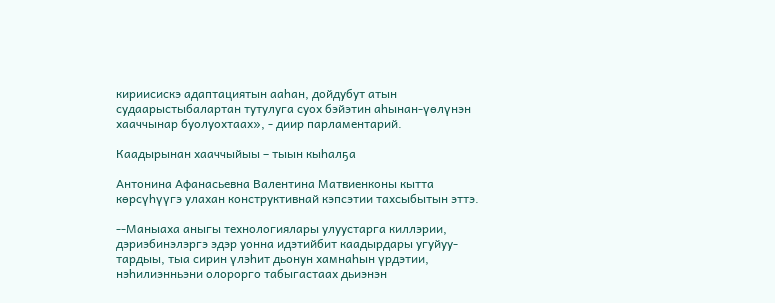кириисискэ адаптациятын ааһан, дойдубут атын судаарыстыбалартан тутулуга суох бэйэтин аһынан-үөлүнэн хааччынар буолуохтаах», - диир парламентарий.

Каадырынан хааччыйыы – тыын кыһалҕа

Антонина Афанасьевна Валентина Матвиенконы кытта көрсүһүүгэ улахан конструктивнай кэпсэтии тахсыбытын эттэ.

--Маныаха аныгы технологиялары улуустарга киллэрии, дэриэбинэлэргэ эдэр уонна идэтийбит каадырдары угуйуу-тардыы, тыа сирин үлэһит дьонун хамнаһын үрдэтии, нэһилиэнньэни олорорго табыгастаах дьиэнэн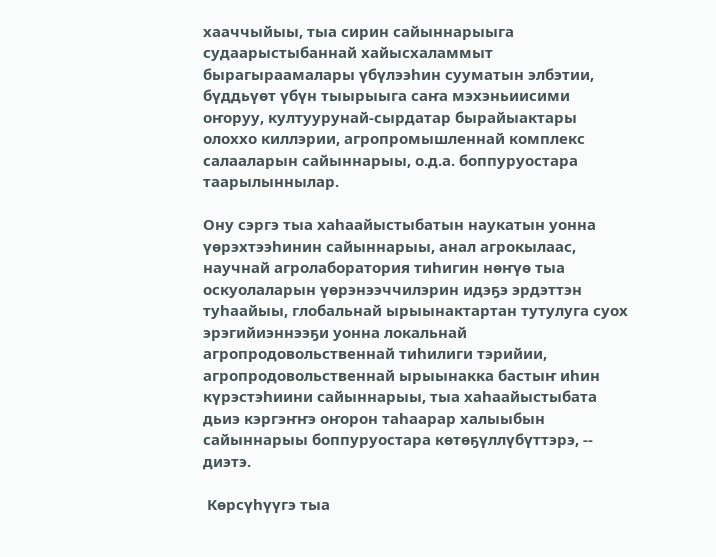хааччыйыы, тыа сирин сайыннарыыга судаарыстыбаннай хайысхаламмыт бырагыраамалары үбүлээһин сууматын элбэтии, бүддьүөт үбүн тыырыыга саҥа мэхэньиисими оҥоруу, култуурунай-сырдатар бырайыактары олоххо киллэрии, агропромышленнай комплекс салааларын сайыннарыы, о.д.а. боппуруостара таарылыннылар.

Ону сэргэ тыа хаһаайыстыбатын наукатын уонна үөрэхтээһинин сайыннарыы, анал агрокылаас, научнай агролаборатория тиһигин нөҥүө тыа оскуолаларын үөрэнээччилэрин идэҕэ эрдэттэн туһаайыы, глобальнай ырыынактартан тутулуга суох эрэгийиэннээҕи уонна локальнай агропродовольственнай тиһилиги тэрийии, агропродовольственнай ырыынакка бастыҥ иһин күрэстэһиини сайыннарыы, тыа хаһаайыстыбата дьиэ кэргэҥҥэ оҥорон таһаарар халыыбын сайыннарыы боппуруостара көтөҕүллүбүттэрэ, -- диэтэ.

 Көрсүһүүгэ тыа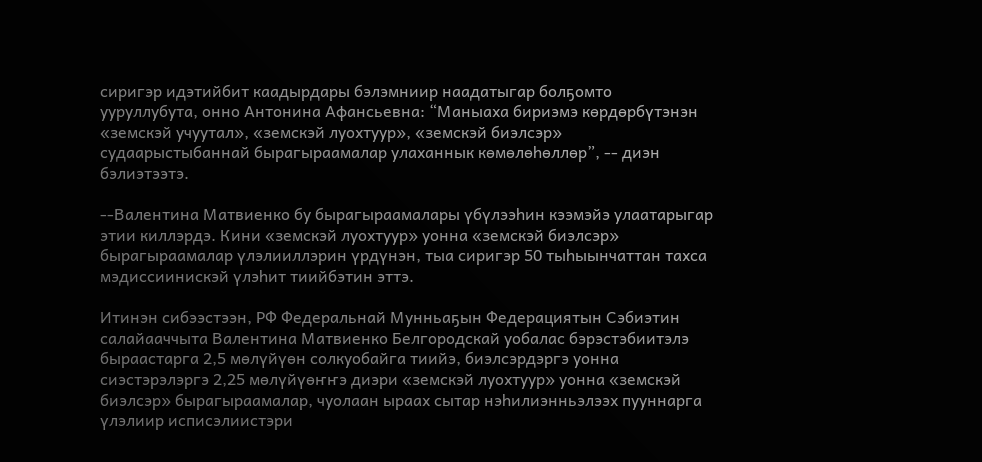сиригэр идэтийбит каадырдары бэлэмниир наадатыгар болҕомто ууруллубута, онно Антонина Афансьевна: “Маныаха бириэмэ көрдөрбүтэнэн  «земскэй учуутал», «земскэй луохтуур», «земскэй биэлсэр» судаарыстыбаннай бырагыраамалар улаханнык көмөлөһөллөр”, -- диэн бэлиэтээтэ.

--Валентина Матвиенко бу бырагыраамалары үбүлээһин кээмэйэ улаатарыгар этии киллэрдэ. Кини «земскэй луохтуур» уонна «земскэй биэлсэр» бырагыраамалар үлэлииллэрин үрдүнэн, тыа сиригэр 50 тыһыынчаттан тахса мэдиссиинискэй үлэһит тиийбэтин эттэ.

Итинэн сибээстээн, РФ Федеральнай Мунньаҕын Федерациятын Сэбиэтин салайааччыта Валентина Матвиенко Белгородскай уобалас бэрэстэбиитэлэ быраастарга 2,5 мөлүйүөн солкуобайга тиийэ, биэлсэрдэргэ уонна сиэстэрэлэргэ 2,25 мөлүйүөҥҥэ диэри «земскэй луохтуур» уонна «земскэй биэлсэр» бырагыраамалар, чуолаан ыраах сытар нэһилиэнньэлээх пууннарга үлэлиир исписэлиистэри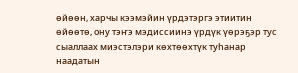өйөөн, харчы кээмэйин үрдэтэргэ этиитин өйөөтө, ону тэҥэ мэдиссиинэ үрдүк үөрэҕэр тус сыаллаах миэстэлэри көхтөөхтүк туһанар наадатын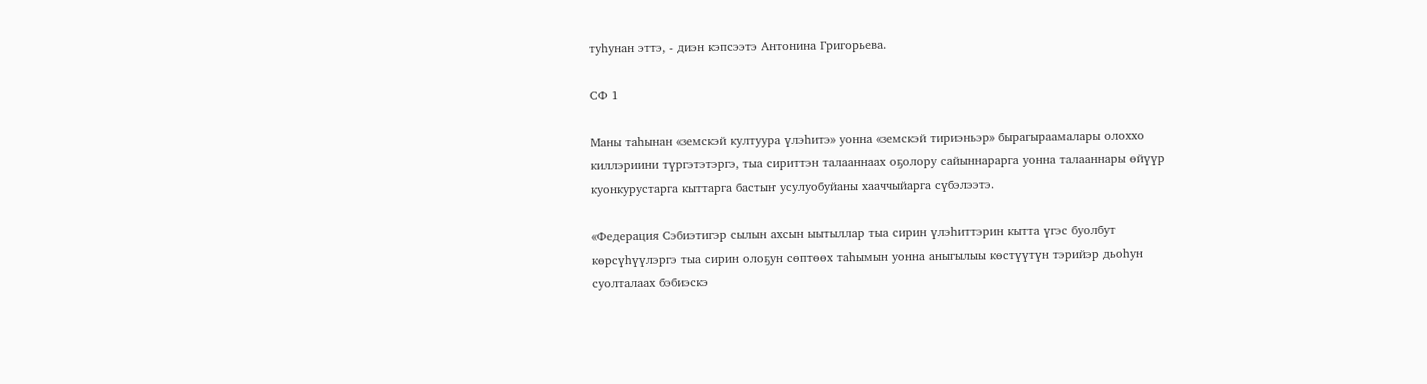туһунан эттэ, - диэн кэпсээтэ Антонина Григорьева.

СФ 1

Маны таһынан «земскэй култуура үлэһитэ» уонна «земскэй тириэньэр» бырагыраамалары олоххо киллэриини түргэтэтэргэ, тыа сириттэн талааннаах оҕолору сайыннарарга уонна талааннары өйүүр куонкурустарга кыттарга бастыҥ усулуобуйаны хааччыйарга сүбэлээтэ.

«Федерация Сэбиэтигэр сылын ахсын ыытыллар тыа сирин үлэһиттэрин кытта үгэс буолбут көрсүһүүлэргэ тыа сирин олоҕун сөптөөх таһымын уонна аныгылыы көстүүтүн тэрийэр дьоһун суолталаах бэбиэскэ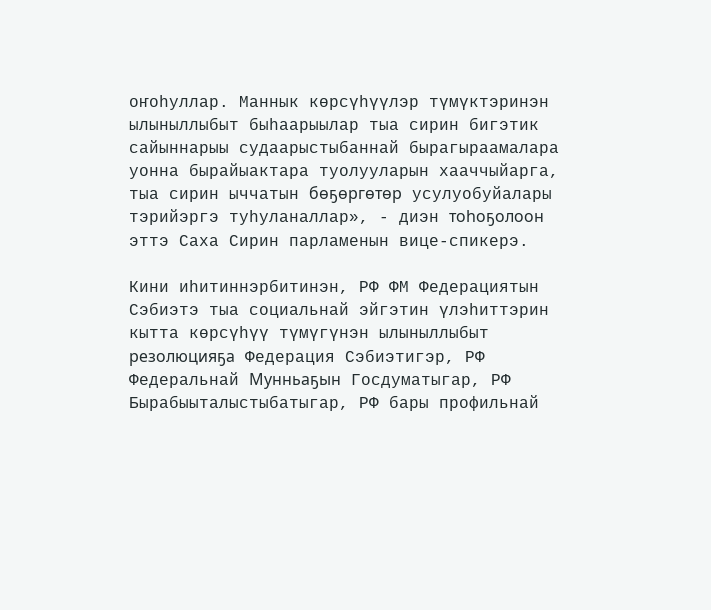оҥоһуллар. Маннык көрсүһүүлэр түмүктэринэн ылыныллыбыт быһаарыылар тыа сирин бигэтик сайыннарыы судаарыстыбаннай бырагыраамалара уонна бырайыактара туолууларын хааччыйарга, тыа сирин ыччатын бөҕөргөтөр усулуобуйалары тэрийэргэ туһуланаллар», - диэн тоһоҕолоон эттэ Саха Сирин парламенын вице-спикерэ.

Кини иһитиннэрбитинэн, РФ ФМ Федерациятын Сэбиэтэ тыа социальнай эйгэтин үлэһиттэрин кытта көрсүһүү түмүгүнэн ылыныллыбыт резолюцияҕа Федерация Сэбиэтигэр, РФ Федеральнай Мунньаҕын Госдуматыгар, РФ Бырабыыталыстыбатыгар, РФ бары профильнай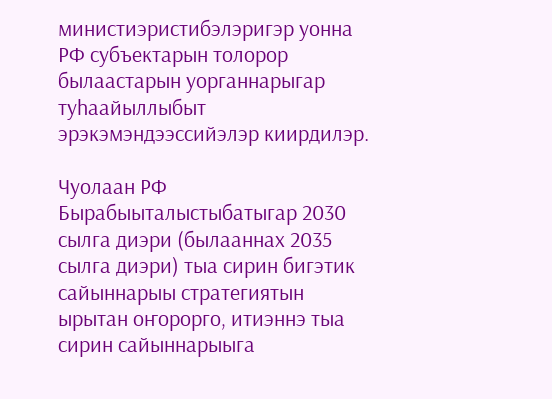министиэристибэлэригэр уонна РФ субъектарын толорор былаастарын уорганнарыгар туһаайыллыбыт эрэкэмэндээссийэлэр киирдилэр.

Чуолаан РФ Бырабыыталыстыбатыгар 2030 сылга диэри (былааннах 2035 сылга диэри) тыа сирин бигэтик сайыннарыы стратегиятын ырытан оҥорорго, итиэннэ тыа сирин сайыннарыыга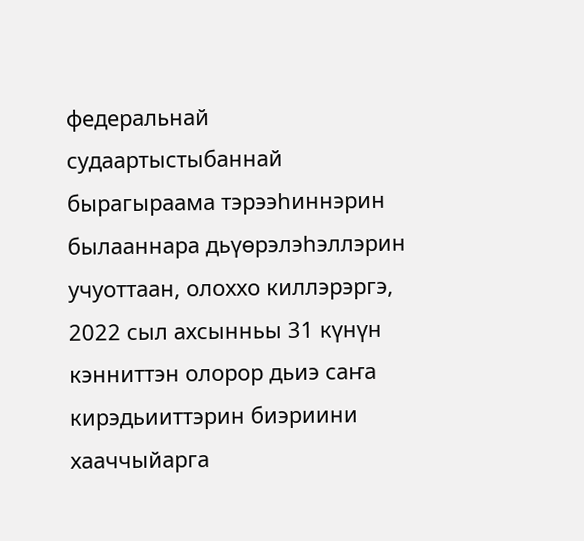федеральнай судаартыстыбаннай бырагыраама тэрээһиннэрин былааннара дьүөрэлэһэллэрин учуоттаан, олоххо киллэрэргэ, 2022 сыл ахсынньы 31 күнүн кэнниттэн олорор дьиэ саҥа кирэдьииттэрин биэриини хааччыйарга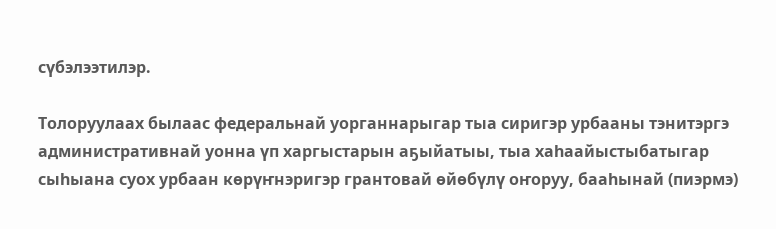сүбэлээтилэр.

Толоруулаах былаас федеральнай уорганнарыгар тыа сиригэр урбааны тэнитэргэ административнай уонна үп харгыстарын аҕыйатыы, тыа хаһаайыстыбатыгар сыһыана суох урбаан көрүҥнэригэр грантовай өйөбүлү оҥоруу, бааһынай (пиэрмэ)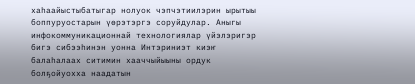хаһаайыстыбатыгар нолуок чэпчэтиилэрин ырытыы боппуруостарын үөрэтэргэ соруйдулар. Аныгы инфокоммуникационнай технологиялар үйэлэригэр бигэ сибээһинэн уонна Интэриниэт киэҥ балаһалаах ситимин хааччыйыыны ордук болҕойуохха наадатын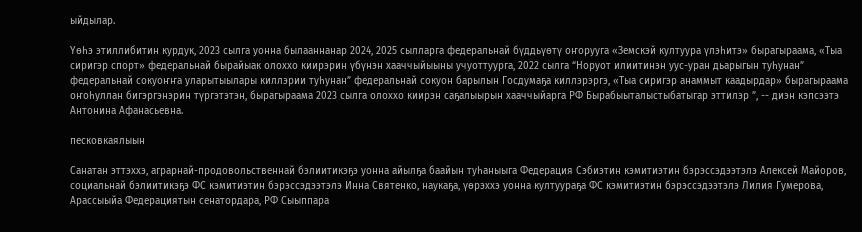ыйдылар.

Үөһэ этиллибитин курдук, 2023 сылга уонна былааннанар 2024, 2025 сылларга федеральнай бүддьүөтү оҥорууга «Земскэй култуура үлэһитэ» бырагыраама, «Тыа сиригэр спорт» федеральнай бырайыак олоххо киирэрин үбүнэн хааччыйыыны учуоттуурга, 2022 сылга “Норуот илиитинэн уус-уран дьарыгын туһунан” федеральнай сокуоҥҥа уларытыылары киллэрии туһунан” федеральнай сокуон барылын Госдумаҕа киллэрэргэ, «Тыа сиригэр анаммыт каадырдар» бырагыраама оҥоһуллан бигэргэнэрин түргэтэтэн, бырагыраама 2023 сылга олоххо киирэн саҕалыырын хааччыйарга РФ Бырабыыталыстыбатыгар эттилэр ”, -- диэн кэпсээтэ Антонина Афанасьевна.

песковкаялыын

Санатан эттэххэ, аграрнай-продовольственнай бэлиитикэҕэ уонна айылҕа баайын туһаныыга Федерация Сэбиэтин кэмитиэтин бэрэссэдээтэлэ Алексей Майоров, социальнай бэлиитикэҕэ ФС кэмитиэтин бэрэссэдээтэлэ Инна Святенко, наукаҕа, үөрэххэ уонна култуураҕа ФС кэмитиэтин бэрэссэдээтэлэ Лилия Гумерова, Арассыыйа Федерациятын сенатордара, РФ Сыыппара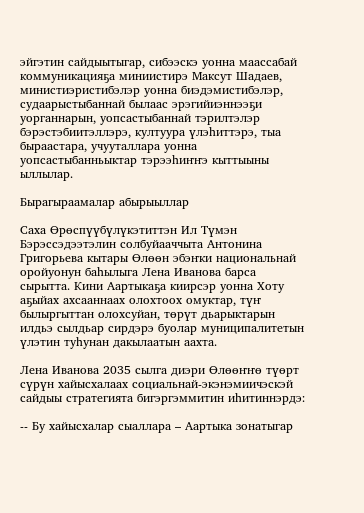эйгэтин сайдыытыгар, сибээскэ уонна маассабай коммуникацияҕа миниистирэ Максут Шадаев, министиэристибэлэр уонна биэдэмистибэлэр, судаарыстыбаннай былаас эрэгийиэннээҕи уорганнарын, уопсастыбаннай тэрилтэлэр бэрэстэбиитэллэрэ, култуура үлэһиттэрэ, тыа быраастара, учууталлара уонна уопсастыбанньыктар тэрээһиҥҥэ кыттыыны ыллылар.

Бырагыраамалар абырыыллар

Саха Өрөспүүбүлүкэтиттэн Ил Түмэн Бэрэссэдээтэлин солбуйааччыта Антонина Григорьева кытары Өлөөн эбэҥки национальнай оройуонун баһылыга Лена Иванова барса сырытта. Кини Аартыкаҕа киирсэр уонна Хоту аҕыйах ахсааннаах олохтоох омуктар, түҥ былыргыттан олохсуйан, төрүт дьарыктарын илдьэ сылдьар сирдэрэ буолар муниципалитетын үлэтин туһунан дакылаатын аахта.

Лена Иванова 2035 сылга диэри Өлөөҥҥө түөрт сүрүн хайысхалаах социальнай-экэнэмиичэскэй сайдыы стратегията бигэргэммитин иһитиннэрдэ:

-- Бу хайысхалар сыаллара – Аартыка зонатыгар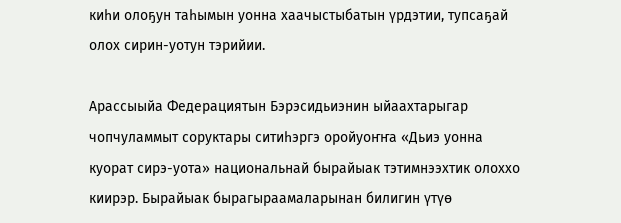киһи олоҕун таһымын уонна хаачыстыбатын үрдэтии, тупсаҕай олох сирин-уотун тэрийии.

Арассыыйа Федерациятын Бэрэсидьиэнин ыйаахтарыгар чопчуламмыт соруктары ситиһэргэ оройуоҥҥа «Дьиэ уонна куорат сирэ-уота» национальнай бырайыак тэтимнээхтик олоххо киирэр. Бырайыак бырагыраамаларынан билигин үтүө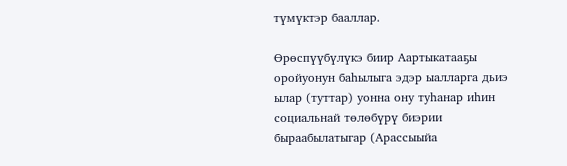түмүктэр бааллар.

Өрөспүүбүлүкэ биир Аартыкатааҕы оройуонун баһылыга эдэр ыалларга дьиэ ылар (туттар) уонна ону туһанар иһин социальнай төлөбүрү биэрии быраабылатыгар (Арассыыйа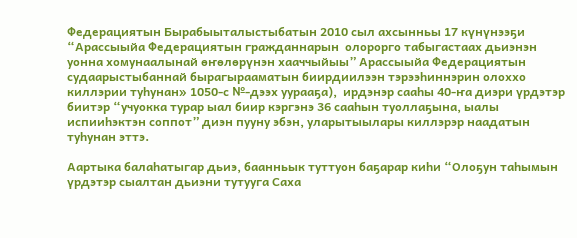Федерациятын Бырабыыталыстыбатын 2010 сыл ахсынньы 17 күнүнээҕи “Арассыыйа Федерациятын гражданнарын  олорорго табыгастаах дьиэнэн уонна хомунаалынай өҥөлөрүнэн хааччыйыы” Арассыыйа Федерациятын судаарыстыбаннай бырагырааматын биирдиилээн тэрээһиннэрин олоххо киллэрии туһунан» 1050-с №-дээх уурааҕа),  ирдэнэр сааһы 40-ҥа диэри үрдэтэр биитэр “учуокка турар ыал биир кэргэнэ 36 сааһын туоллаҕына, ыалы испииһэктэн соппот” диэн пууну эбэн, уларытыылары киллэрэр наадатын туһунан эттэ.

Аартыка балаһатыгар дьиэ, баанньык туттуон баҕарар киһи “Олоҕун таһымын үрдэтэр сыалтан дьиэни тутууга Саха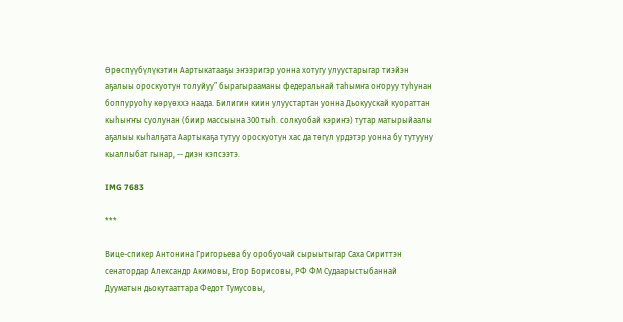Өрөспүүбүлүкэтин Аартыкатааҕы эҥээригэр уонна хотугу улуустарыгар тиэйэн аҕалыы ороскуотун толуйуу” бырагырааманы федеральнай таһымҥа оҥоруу туһунан боппуруоһу көрүөххэ наада. Билигин киин улуустартан уонна Дьокуускай куораттан кыһыҥҥы суолунан (биир массыына 300 тыһ. солкуобай кэриҥэ) тутар матырыйаалы аҕалыы кыһалҕата Аартыкаҕа тутуу ороскуотун хас да төгүл үрдэтэр уонна бу тутууну кыаллыбат гынар, -- диэн кэпсээтэ.

IMG 7683

***

Вице-спикер Антонина Григорьева бу оробуочай сырыытыгар Саха Сириттэн сенатордар Александр Акимовы, Егор Борисовы, РФ ФМ Судаарыстыбаннай Дууматын дьокутааттара Федот Тумусовы,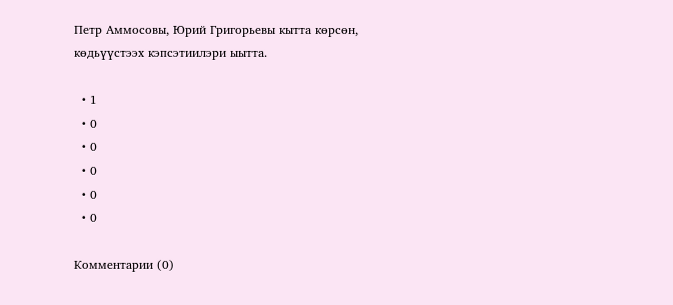Петр Аммосовы, Юрий Григорьевы кытта көрсөн, көдьүүстээх кэпсэтиилэри ыытта.

  • 1
  • 0
  • 0
  • 0
  • 0
  • 0

Комментарии (0)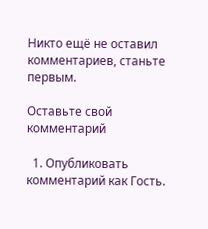Никто ещё не оставил комментариев, станьте первым.

Оставьте свой комментарий

  1. Опубликовать комментарий как Гость.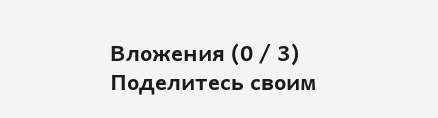Вложения (0 / 3)
Поделитесь своим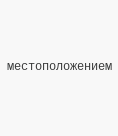местоположением